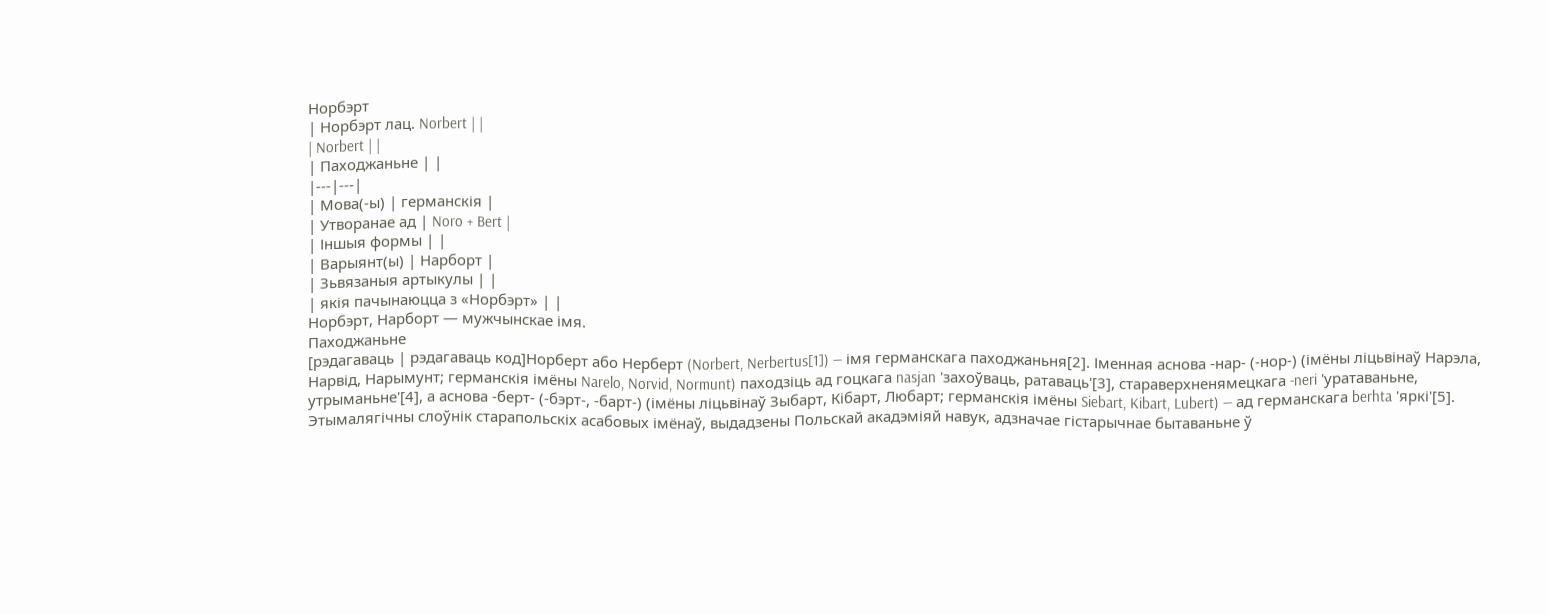Норбэрт
| Норбэрт лац. Norbert | |
| Norbert | |
| Паходжаньне | |
|---|---|
| Мова(-ы) | германскія |
| Утворанае ад | Noro + Bert |
| Іншыя формы | |
| Варыянт(ы) | Нарборт |
| Зьвязаныя артыкулы | |
| якія пачынаюцца з «Норбэрт» | |
Норбэрт, Нарборт — мужчынскае імя.
Паходжаньне
[рэдагаваць | рэдагаваць код]Норберт або Нерберт (Norbert, Nerbertus[1]) — імя германскага паходжаньня[2]. Іменная аснова -нар- (-нор-) (імёны ліцьвінаў Нарэла, Нарвід, Нарымунт; германскія імёны Narelo, Norvid, Normunt) паходзіць ад гоцкага nasjan 'захоўваць, ратаваць'[3], стараверхненямецкага -neri 'уратаваньне, утрыманьне'[4], а аснова -берт- (-бэрт-, -барт-) (імёны ліцьвінаў Зыбарт, Кібарт, Любарт; германскія імёны Siebart, Kibart, Lubert) — ад германскага berhta 'яркі'[5].
Этымалягічны слоўнік старапольскіх асабовых імёнаў, выдадзены Польскай акадэміяй навук, адзначае гістарычнае бытаваньне ў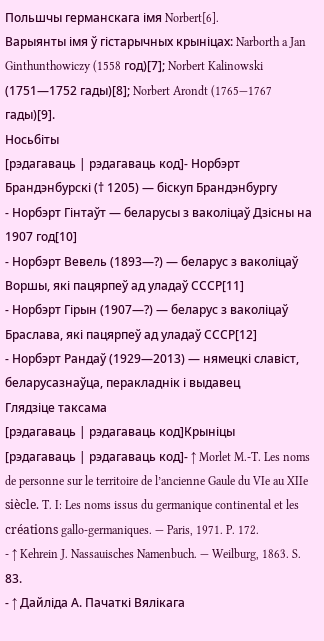Польшчы германскага імя Norbert[6].
Варыянты імя ў гістарычных крыніцах: Narborth a Jan Ginthunthowiczy (1558 год)[7]; Norbert Kalinowski (1751—1752 гады)[8]; Norbert Arondt (1765—1767 гады)[9].
Носьбіты
[рэдагаваць | рэдагаваць код]- Норбэрт Брандэнбурскі († 1205) — біскуп Брандэнбургу
- Норбэрт Гінтаўт — беларусы з ваколіцаў Дзісны на 1907 год[10]
- Норбэрт Вевель (1893—?) — беларус з ваколіцаў Воршы, які пацярпеў ад уладаў СССР[11]
- Норбэрт Гірын (1907—?) — беларус з ваколіцаў Браслава, які пацярпеў ад уладаў СССР[12]
- Норбэрт Рандаў (1929—2013) — нямецкі славіст, беларусазнаўца, перакладнік і выдавец
Глядзіце таксама
[рэдагаваць | рэдагаваць код]Крыніцы
[рэдагаваць | рэдагаваць код]- ↑ Morlet M.-T. Les noms de personne sur le territoire de l’ancienne Gaule du VIe au XIIe siècle. T. I: Les noms issus du germanique continental et les créations gallo-germaniques. — Paris, 1971. P. 172.
- ↑ Kehrein J. Nassauisches Namenbuch. — Weilburg, 1863. S. 83.
- ↑ Дайліда А. Пачаткі Вялікага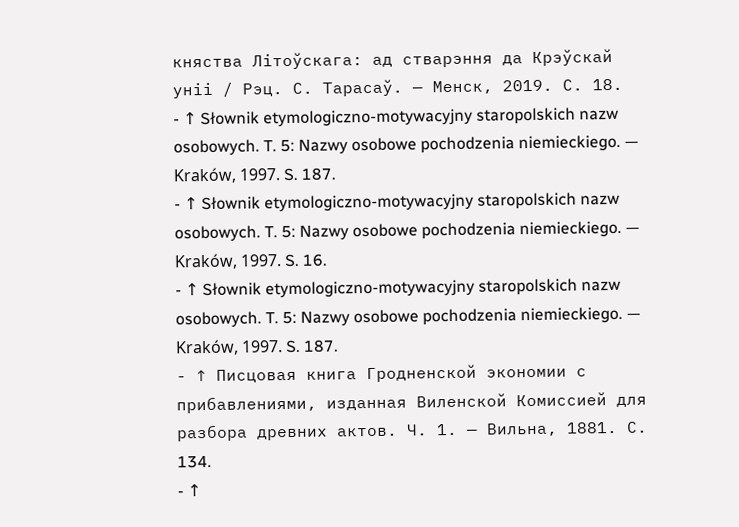княства Літоўскага: ад стварэння да Крэўскай уніі / Рэц. С. Тарасаў. — Менск, 2019. С. 18.
- ↑ Słownik etymologiczno-motywacyjny staropolskich nazw osobowych. T. 5: Nazwy osobowe pochodzenia niemieckiego. — Kraków, 1997. S. 187.
- ↑ Słownik etymologiczno-motywacyjny staropolskich nazw osobowych. T. 5: Nazwy osobowe pochodzenia niemieckiego. — Kraków, 1997. S. 16.
- ↑ Słownik etymologiczno-motywacyjny staropolskich nazw osobowych. T. 5: Nazwy osobowe pochodzenia niemieckiego. — Kraków, 1997. S. 187.
- ↑ Писцовая книга Гродненской экономии с прибавлениями, изданная Виленской Комиссией для разбора древних актов. Ч. 1. — Вильна, 1881. С. 134.
- ↑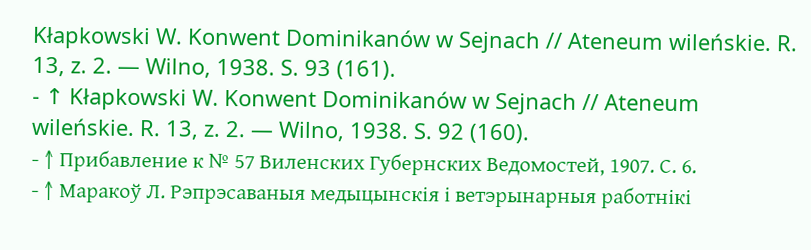Kłapkowski W. Konwent Dominikanów w Sejnach // Ateneum wileńskie. R. 13, z. 2. — Wilno, 1938. S. 93 (161).
- ↑ Kłapkowski W. Konwent Dominikanów w Sejnach // Ateneum wileńskie. R. 13, z. 2. — Wilno, 1938. S. 92 (160).
- ↑ Прибавление к № 57 Виленских Губернских Ведомостей, 1907. С. 6.
- ↑ Маракоў Л. Рэпрэсаваныя медыцынскія і ветэрынарныя работнікі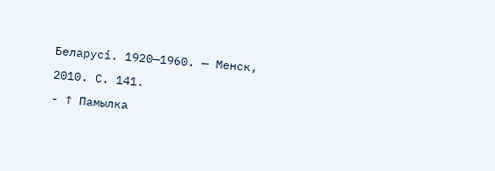Беларусі. 1920—1960. — Менск, 2010. С. 141.
- ↑ Памылка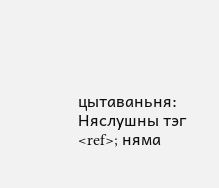цытаваньня: Няслушны тэг
<ref>; няма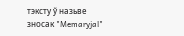тэксту ў назьве зносак "Memaryjal"